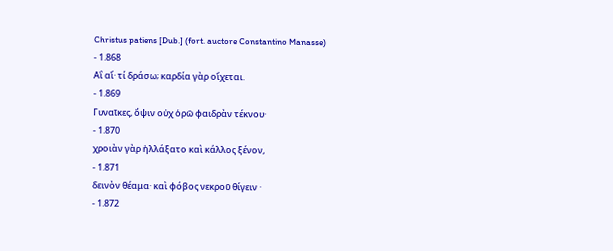Christus patiens [Dub.] (fort. auctore Constantino Manasse)
- 1.868
Αἲ αἴ· τί δράσω; καρδία γὰρ οἴχεται.
- 1.869
Γυναῖκες, ὄψιν οὐχ ὁρῶ φαιδρὰν τέκνου·
- 1.870
χροιὰν γὰρ ἠλλάξατο καὶ κάλλος ξένον,
- 1.871
δεινὸν θέαμα· καὶ φόβος νεκροῦ θίγειν ·
- 1.872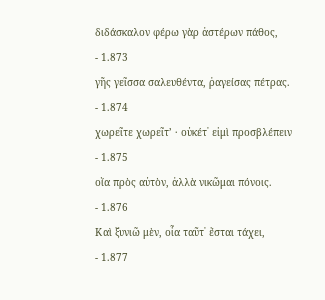διδάσκαλον φέρω γὰρ ἀστέρων πάθος,
- 1.873
γῆς γεῖσσα σαλευθέντα, ῥαγείσας πέτρας.
- 1.874
χωρεῖτε χωρεῖτ’ · οὐκέτ᾿ εἰμὶ προσβλέπειν
- 1.875
οἵα πρὸς αὐτὸν, ἀλλὰ νικῶμαι πόνοις.
- 1.876
Καὶ ξυνιῶ μὲν, οἷα ταῦτ᾿ ἔσται τάχει,
- 1.877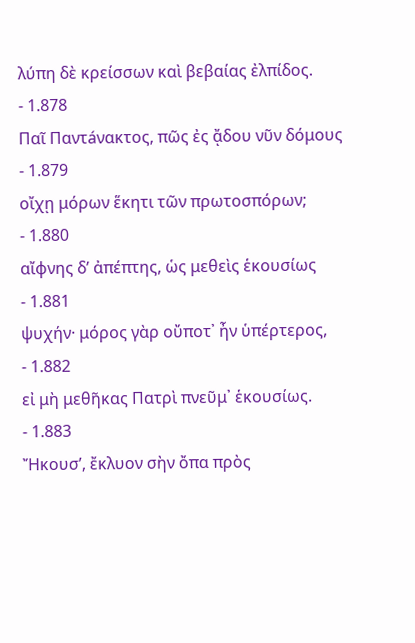λύπη δὲ κρείσσων καὶ βεβαίας ἐλπίδος.
- 1.878
Παῖ Παντáνακτος, πῶς ἐς ᾄδου νῦν δόμους
- 1.879
οἴχῃ μόρων ἕκητι τῶν πρωτοσπόρων;
- 1.880
αἴφνης δ’ ἀπέπτης, ὡς μεθεὶς ἑκουσίως
- 1.881
ψυχήν· μόρος γὰρ οὔποτ᾿ ἦν ὑπέρτερος,
- 1.882
εἰ μὴ μεθῆκας Πατρὶ πνεῦμ᾿ ἑκουσίως.
- 1.883
Ἤκουσ’, ἔκλυον σὴν ὄπα πρὸς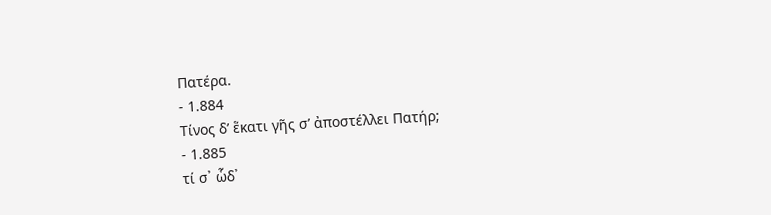Πατέρα.
- 1.884
Τίνος δ’ ἕκατι γῆς σ’ ἀποστέλλει Πατήρ;
- 1.885
τί σ᾿ ὧδ᾿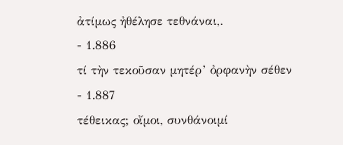ἀτίμως ἠθέλησε τεθνάναι,.
- 1.886
τί τὴν τεκοῦσαν μητέρ’ ὀρφανὴν σέθεν
- 1.887
τέθεικας; οἴμοι, συνθάνοιμί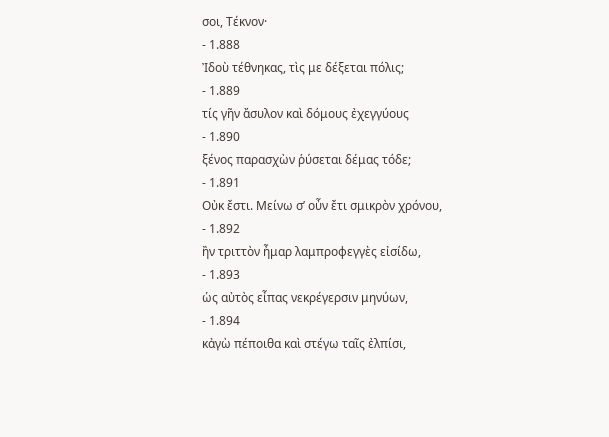σοι, Τέκνον·
- 1.888
Ἰδοὺ τέθνηκας, τὶς με δέξεται πόλις;
- 1.889
τίς γῆν ἄσυλον καὶ δόμους ἐχεγγύους
- 1.890
ξένος παρασχὼν ῥύσεται δέμας τόδε;
- 1.891
Οὐκ ἔστι. Μείνω σ’ οὖν ἔτι σμικρὸν χρόνου,
- 1.892
ἢν τριττὸν ἦμαρ λαμπροφεγγὲς εἰσίδω,
- 1.893
ὡς αὐτὸς εἶπας νεκρέγερσιν μηνύων,
- 1.894
κἀγὼ πέποιθα καὶ στέγω ταῖς ἐλπίσι,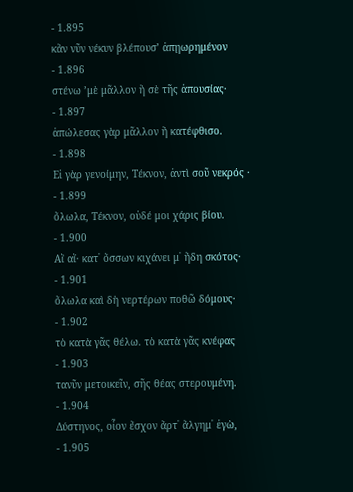- 1.895
κἂν νῦν νέκυν βλέπουσ’ ἀπῃωρημένον
- 1.896
στένω ’μὲ μᾶλλον ἢ σὲ τῆς ἀπουσίας·
- 1.897
ἀπώλεσας γὰρ μᾶλλον ἢ κατέφθισο.
- 1.898
Εἰ γὰρ γενοίμην, Τέκνον, ἀντὶ σοῦ νεκρός ·
- 1.899
ὄλωλα, Τέκνον, οὐδέ μοι χάρις βίου.
- 1.900
Αἲ αἴ· κατ᾿ ὄσσων κιχάνει μ᾿ ἤδη σκότος·
- 1.901
ὄλωλα καὶ δὴ νερτέρων ποθῶ δόμους·
- 1.902
τὸ κατὰ γᾶς θέλω. τὸ κατὰ γᾶς κνέφας
- 1.903
τανῦν μετοικεῖν, σῆς θέας στερουμένη.
- 1.904
Δύστηνος, οἷον ἔσχον ἄρτ᾿ ἄλγημ᾿ ἐγὼ,
- 1.905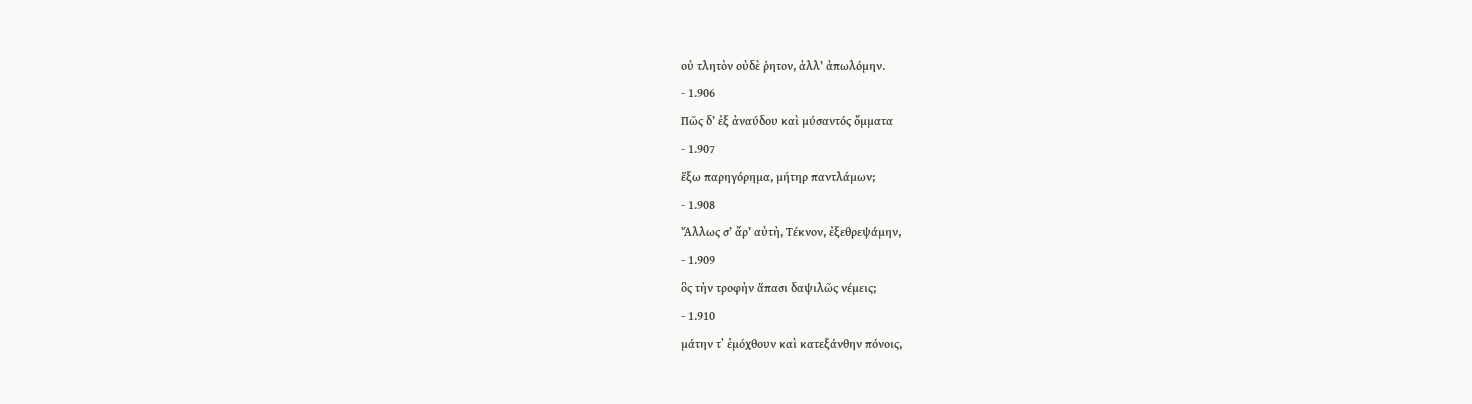οὐ τλητὸν οὐδὲ ῥητον, ἀλλ’ ἀπωλόμην.
- 1.906
Πῶς δ’ ἐξ ἀναύδου καὶ μύσαντός ὄμματα
- 1.907
ἕξω παρηγόρημα, μήτηρ παντλάμων;
- 1.908
Ἄλλως σ’ ἄρ’ αὐτὴ, Τέκνον, ἐξεθρεψάμην,
- 1.909
ὃς τὴν τροφὴν ἅπασι δαψιλῶς νέμεις;
- 1.910
μάτην τ᾿ ἐμόχθουν καὶ κατεξάνθην πόνοις,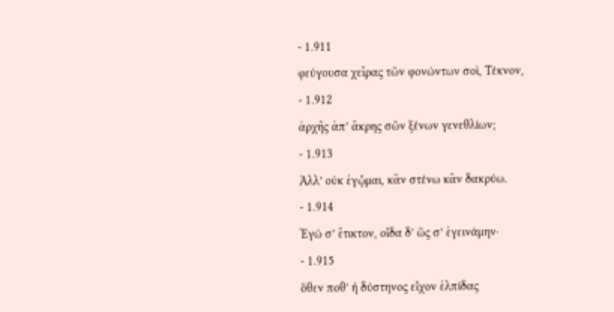- 1.911
φεύγουσα χεῖρας τῶν φονώντων σοὶ, Τέκνον,
- 1.912
ἀρχῆς ἀπ’ ἄκρης σῶν ξένων γενεθλίων;
- 1.913
Ἀλλ’ οὐκ ἐγᾦμαι, κἂν στένω κἂν δακρύω.
- 1.914
Ἐγώ σ’ ἔτικτον, οἶδα δ’ ὥς σ’ ἐγεινάμην·
- 1.915
ὅθεν ποθ’ ἡ δύστηνος εἶχον ἐλπίδας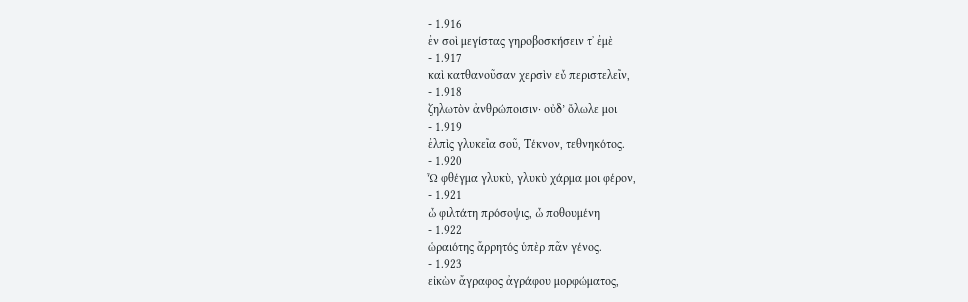- 1.916
ἐν σοὶ μεγίστας γηροβοσκήσειν τ᾿ ἐμὲ
- 1.917
καὶ κατθανοῦσαν χερσὶν εὖ περιστελεῖν,
- 1.918
ζηλωτὸν ἀνθρώποισιν· οὐδ’ ὄλωλε μοι
- 1.919
ἐλπὶς γλυκεῖα σοῦ, Τέκνον, τεθνηκότος.
- 1.920
Ὦ φθέγμα γλυκὺ, γλυκὺ χάρμα μοι φέρον,
- 1.921
ὦ φιλτάτη πρόσοψις, ὦ ποθουμένη
- 1.922
ὡραιότης ἄρρητός ὑπὲρ πᾶν γένος.
- 1.923
εἰκὼν ἄγραφος ἀγράφου μορφώματος,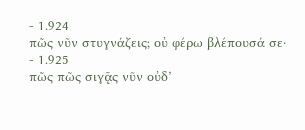- 1.924
πῶς νῦν στυγνάζεις; οὐ φέρω βλέπουσά σε·
- 1.925
πῶς πῶς σιγᾷς νῦν οὐδ’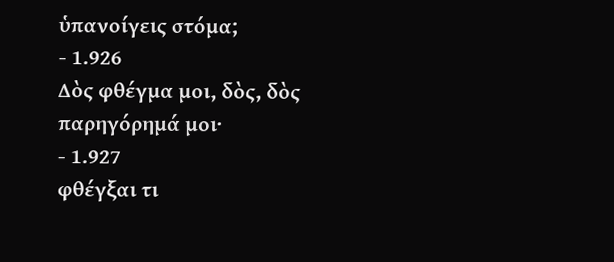ὑπανοίγεις στόμα;
- 1.926
Δὸς φθέγμα μοι, δὸς, δὸς παρηγόρημά μοι·
- 1.927
φθέγξαι τι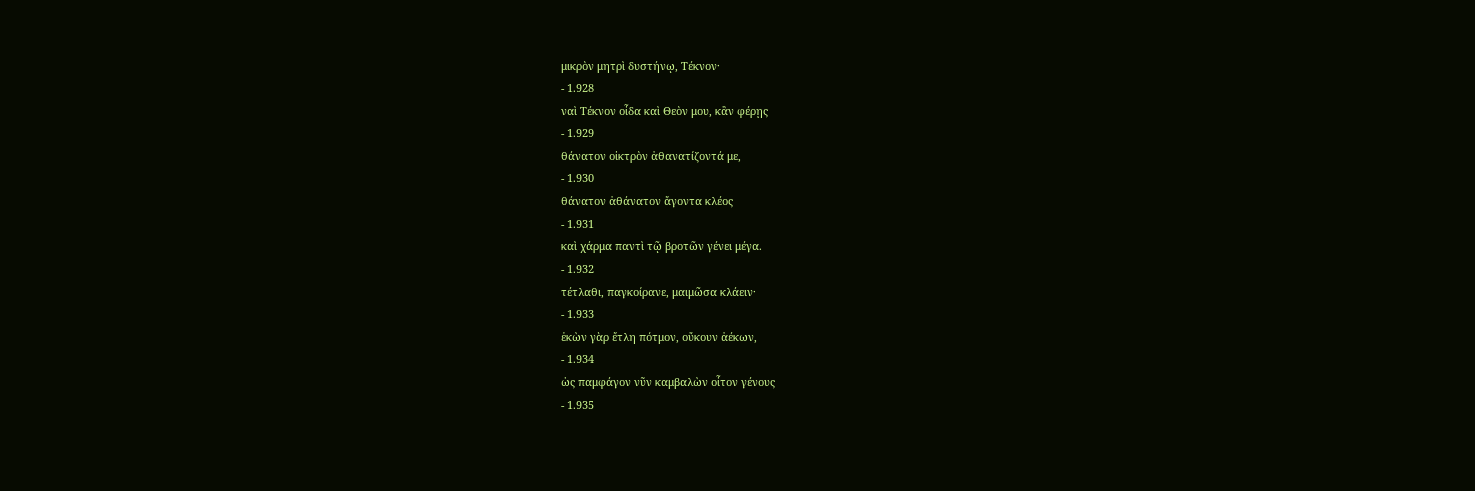μικρὸν μητρὶ δυστήνῳ, Τέκνον·
- 1.928
ναὶ Τέκνον οἶδα καὶ Θεὸν μου, κἂν φέρῃς
- 1.929
θάνατον οἰκτρὸν ἀθανατίζοντά με,
- 1.930
θάνατον ἀθάνατον ἄγοντα κλέος
- 1.931
καὶ χάρμα παντὶ τῷ βροτῶν γένει μέγα.
- 1.932
τέτλαθι, παγκοίρανε, μαιμῶσα κλάειν·
- 1.933
ἑκὼν γὰρ ἔτλη πότμον, οὔκουν ἀέκων,
- 1.934
ὡς παμφάγον νῦν καμβαλὼν οἶτον γένους
- 1.935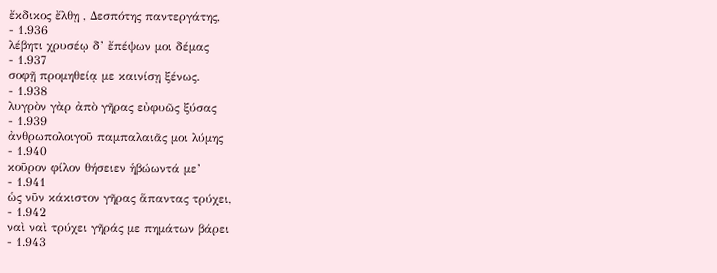ἔκδικος ἔλθῃ , Δεσπότης παντεργάτης,
- 1.936
λέβητι χρυσέῳ δ’ ἔπέψων μοι δέμας
- 1.937
σοφῇ προμηθείᾳ με καινίσῃ ξένως.
- 1.938
λυγρὸν γὰρ ἀπὸ γῆρας εὐφυῶς ξύσας
- 1.939
ἀνθρωπολοιγοῦ παμπαλαιᾶς μοι λύμης
- 1.940
κοῦρον φίλον θήσειεν ἡβώωντά με’
- 1.941
ὡς νῦν κάκιστον γῆρας ἅπαντας τρύχει,
- 1.942
ναὶ ναὶ τρύχει γῆράς με πημάτων βάρει
- 1.943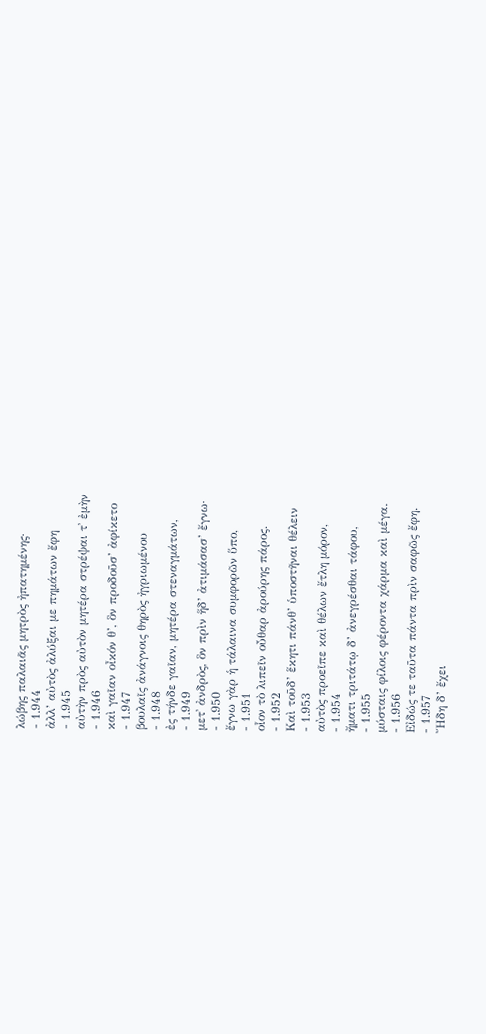λώβης παλαιᾶς μητρὸς ἠπατημένης·
- 1.944
ἀλλ’ αὐτὸς ἀλύξαι με πημάτων ἔφη
- 1.945
αὐτὴν πρὸς αὐτὸν μητέρα στρέψαι τ᾿ ἐμὴν
- 1.946
καὶ γαῖαν οἶκόν θ’, ὃν προδοῦσ’ ἀφίκετο
- 1.947
βουλαῖς ἀνάγνοις θηρὸς ἠγριωμένου
- 1.948
ἐς τήνδε γαῖαν, μητέρα στεναγμάτων,
- 1.949
μετ᾿ ἀνδρὸς, ὃν πρὶν ἥδ’ ἀτιμάσασ’ ἔγνω·
- 1.950
ἔγνω γὰρ ἡ τάλαινα συμφορῶν ὕπο,
- 1.951
οἷον τὸ λιπεῖν οὖθαρ ἀρούρης πάρος.
- 1.952
Καὶ τοῦδ’ ἕκητι πάνθ’ ὑποστῆναι θέλειν
- 1.953
αὐτὸς προεῖπε καὶ θέλων ἔτλη μόρον,
- 1.954
ἤματι τριτάτῳ δ’ ἀνεγρέσθαι τάφου,
- 1.955
μύσταις φίλοις φέροντα χάρμα καὶ μέγα.
- 1.956
Εἰδώς τε ταῦτα πάντα πρὶν σαφῶς ἔφη.
- 1.957
Ἤδη δ’ ἔχει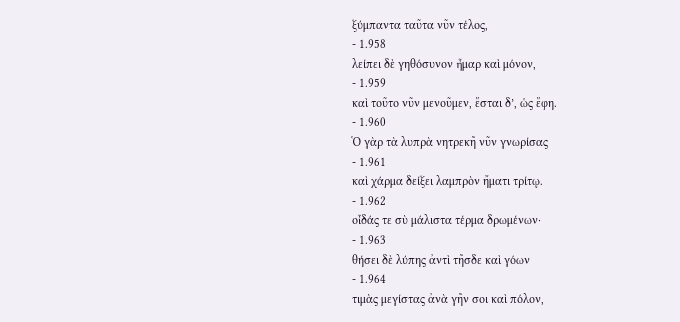ξύμπαντα ταῦτα νῦν τέλος,
- 1.958
λείπει δὲ γηθόσυνον ἦμαρ καὶ μόνον,
- 1.959
καὶ τοῦτο νῦν μενοῦμεν, ἔσται δ’, ὡς ἔφη.
- 1.960
Ὁ γὰρ τὰ λυπρὰ νητρεκῆ νῦν γνωρίσας
- 1.961
καὶ χάρμα δείξει λαμπρὸν ἤματι τρίτῳ.
- 1.962
οἶδάς τε σὺ μάλιστα τέρμα δρωμένων·
- 1.963
θήσει δὲ λύπης ἀντὶ τῆσδε καὶ γόων
- 1.964
τιμὰς μεγίστας ἀνὰ γῆν σοι καὶ πόλον,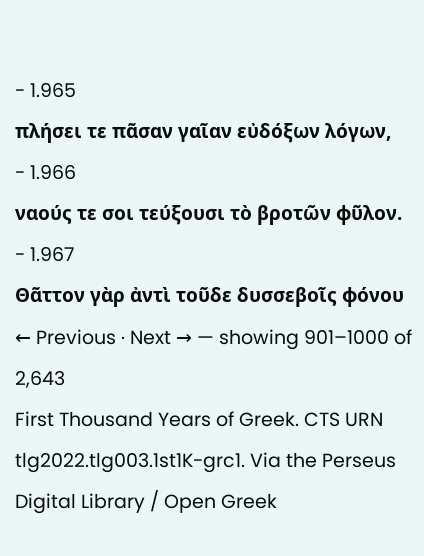- 1.965
πλήσει τε πᾶσαν γαῖαν εὐδόξων λόγων,
- 1.966
ναούς τε σοι τεύξουσι τὸ βροτῶν φῦλον.
- 1.967
Θᾶττον γὰρ ἀντὶ τοῦδε δυσσεβοῖς φόνου
← Previous · Next → — showing 901–1000 of 2,643
First Thousand Years of Greek. CTS URN tlg2022.tlg003.1st1K-grc1. Via the Perseus Digital Library / Open Greek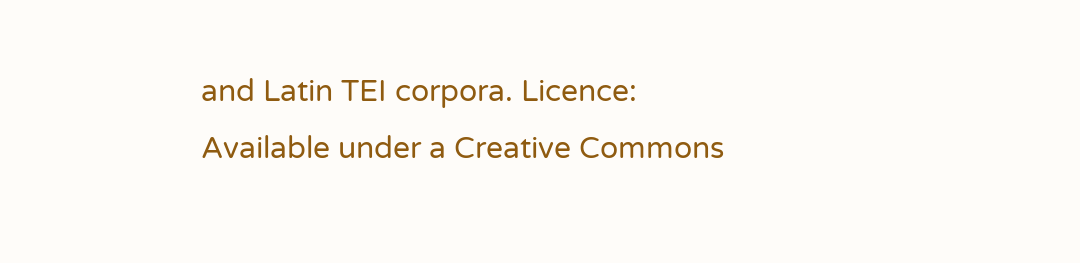and Latin TEI corpora. Licence: Available under a Creative Commons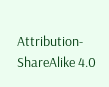Attribution-ShareAlike 4.0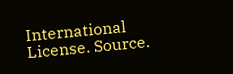International License. Source.